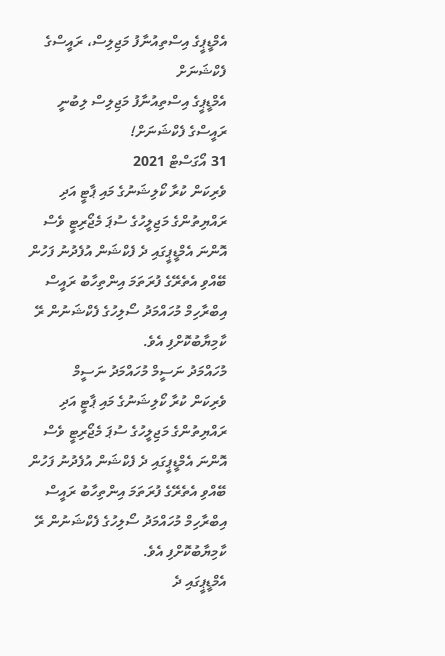އެމްޑީޕީގެ އިސްތިއުނާފު މަޖިލިސް، ރައީސްގެ ފެކްޝަނަށް
އެމްޑީޕީގެ އިސްތިއުނާފު މަޖިލިސް ލިބުނީ ރައީސްގެ ފެކްޝަނަށް!
31 އޯގަސްޓް 2021
ވެރިކަން ކުރާ ކޯލިޝަނުގެ މައި ޕާޓީ އަދި ރައްޔިތުންގެ މަޖިލީހުގެ ސުޕަ މެޖޯރިޓީ ވެސް އޮންނަ އެމްޑީޕީގައި ދެ ފެކްޝަން އުފެދުނު ފަހުން ބޭއްވި އެތެރޭގެ ފުރަތަމަ އިންތިހާބު ރައީސް އިބްރާހިމް މުހައްމަދު ސޯލިހުގެ ފެކްޝަނުން ރޭ ކާމިޔާބުކޮށްފި އެވެ.
މުހައްމަދު ނަސީމް މުހައްމަދު ނަސީމް
ވެރިކަން ކުރާ ކޯލިޝަނުގެ މައި ޕާޓީ އަދި ރައްޔިތުންގެ މަޖިލީހުގެ ސުޕަ މެޖޯރިޓީ ވެސް އޮންނަ އެމްޑީޕީގައި ދެ ފެކްޝަން އުފެދުނު ފަހުން ބޭއްވި އެތެރޭގެ ފުރަތަމަ އިންތިހާބު ރައީސް އިބްރާހިމް މުހައްމަދު ސޯލިހުގެ ފެކްޝަނުން ރޭ ކާމިޔާބުކޮށްފި އެވެ.
އެމްޑީޕީގައި ދެ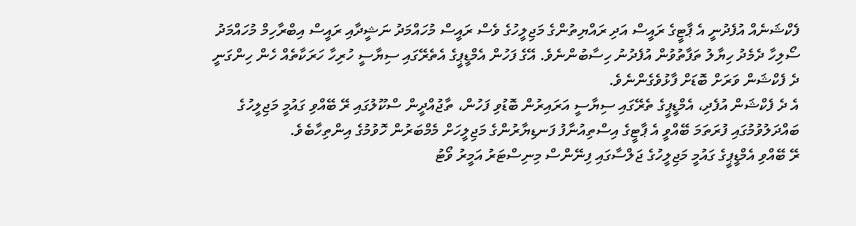ފެކްޝަނެއް އުފެދުނީ އެ ޕާޓީގެ ރައީސް އަދި ރައްޔިތުންގެ މަޖިލީހުގެ ވެސް ރައީސް މުހައްމަދު ނަޝީދާއި ރައީސް އިބްރާހިމް މުހައްމަދު ސޯލިހާ ދެމެދު ހިޔާލު ތަފާތުވުން އުފެދުނު ހިސާބުންނެވެ. އޭގެ ފަހުން އެމްޑީޕީގެ އެތެރޭގައި ސިޔާސީ ހުރިހާ ހަރަކާތެއް ހެން ހިންގަނީ ދެ ފެކްޝަން ވަރަށް ބޮޑަށް ފާޅުވެގެންނެވެ.
އެ ދެ ފެކްޝަން އުފެދި، އެމްޑީޕީގެ ތެރޭގައި ސިޔާސީ އަރައިރުން ބޮޑުވި ފަހުން، ތާޖުއްދީން ސްކޫލުގައި ރޭ ބޭއްވި ގައުމީ މަޖިލީހުގެ ބައްދަލުވުމުގައި ފުރަތަމަ ބޭއްވީ އެ ޕާޓީގެ އިސްތިއުނާފު ފަނޑިޔާރުންގެ މަޖިލީހަށް މެމްބަރުން ހޮވުމުގެ އިންތިހާބެވެ.
ރޭ ބޭއްވި އެމްޑީޕީގެ ގައުމީ މަޖިލީހުގެ ޖަލްސާގައި ފިނޭންސް މިނިސްޓަރު އަމީރު ވޯޓު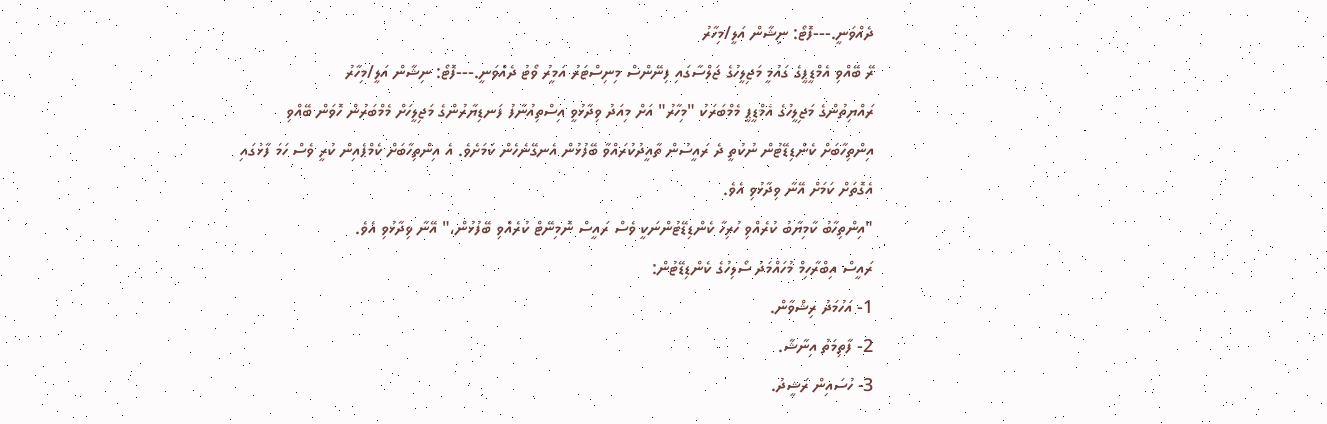ދެއްވަނީ.---ފޮޓޯ: ނިޝާން އަލީ/މިހާރު
ރޭ ބޭއްވި އެމްޑީޕީގެ ގައުމީ މަޖިލީހުގެ ޖަލްސާގައި ފިނޭންސް މިނިސްޓަރު އަމީރު ވޯޓު ދެއްވަނީ.---ފޮޓޯ: ނިޝާން އަލީ/މިހާރު
ރައްޔިތުންގެ މަޖިލީހުގެ އެމްޑީޕީ މެމްބަރަކު "މިހާރު" އަށް މިއަދު ވިދާޅުވީ އިސްތިއުނާފު ފަނޑިޔާރުންގެ މަޖިލީހަށް މެމްބަރުން ހޮވަން ބޭއްވި އިންތިހާބަށް ކެންޑިޑޭޓުން ނުކުތީ ދެ ރައީސުން ތާއީދުކުރައްވާ ބޭފުޅުން އެނގޭނެހެން ކަމަށެވެ. އެ އިންތިހާބަށް ކެމްޕެއިން ކުރީ ވެސް ހަމަ ފާޅުގައި އެގޮތަށް ކަމަށް އޭނާ ވިދާޅުވި އެވެ.
"އިންތިހާބު ކާމިޔާބު ކުރެއްވި ހުރިހާ ކެންޑިޑޭޓުންނަކީ ވެސް ރައީސް ނޮމިނޭޓް ކުރެއްވި ބޭފުޅުން،" އޭނާ ވިދާޅުވި އެވެ.
ރައީސް އިބްރާހިމް މުހައްމަދު ސޯލިހުގެ ކެންޑިޑޭޓުން:
1- އަހުމަދު ރިޝްވާން.
2- ފާތިމަތު އިނާޝާ.
3- ހުސައިން ރަޝީދު.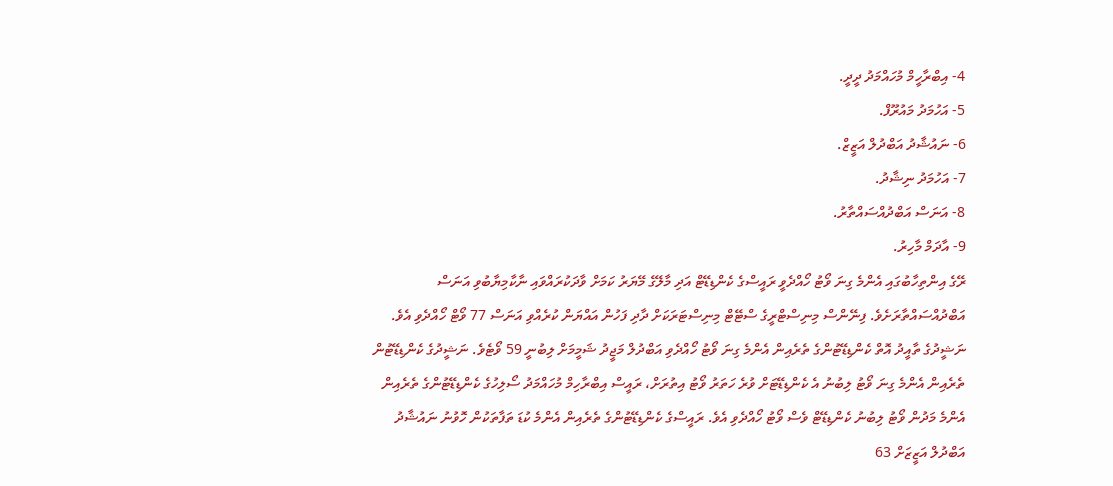4- އިބްރާހީމް މުހައްމަދު ދީދީ.
5- އަހުމަދު މައުރޫފް.
6- ނައުޝާދު އަބްދުލް އަޒީޒް.
7- އަހުމަދު ނިޝާދު.
8- އަނަސް އަބްދުއްސައްތާރު.
9- އާދަމް މާހިރު.
ރޭގެ އިންތިހާބުގައި އެންމެ ގިނަ ވޯޓު ހޯއްދެވީ ރައީސްގެ ކެންޑިޑޭޓް އަދި މާލޭގެ މޭޔަރު ކަމަށް ވާދަކުރައްވައި ނާކާމިޔާބުވި އަނަސް އަބްދުއްސައްތާރަށެވެ. ފިނޭންސް މިނިސްޓްރީގެ ސްޓޭޓް މިނިސްޓަރަކަށް ދާދި ފަހުން އައްޔަން ކުރެއްވި އަނަސް 77 ވޯޓް ހޯއްދެވި އެވެ.
ނަޝީދުގެ ތާއީދު އޮތް ކެންޑިޑޭޓުންގެ ތެރެއިން އެންމެ ގިނަ ވޯޓު ހޯއްދެވި އަބްދުލް މަޖީދު ޝަމީމަށް ލިބުނީ 59 ވޯޓެވެ. ނަޝީދުގެ ކެންޑިޑޭޓުން ތެރެއިން އެންމެ ގިނަ ވޯޓު ލިބުނު އެ ކެންޑިޑޭޓަށް ވުރެ ހަތަރު ވޯޓު އިތުރަށް، ރައީސް އިބްރާހިމް މުހައްމަދު ސޯލިހުގެ ކެންޑިޑޭޓުންގެ ތެރެއިން އެންމެ މަދުން ވޯޓު ލިބުނު ކެންޑިޑޭޓް ވެސް ވޯޓު ހޯއްދެވި އެވެ. ރައީސްގެ ކެންޑިޑޭޓުންގެ ތެރެއިން އެންމެ ކުޑަ ތަފާތަކުން ހޮވުނު ނައުޝާދު އަބްދުލް އަޒީޒަށް 63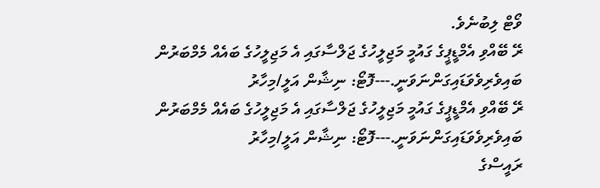ވޯޓް ލިބުނެވެ.
ރޭ ބޭއްވި އެމްޑީޕީގެ ގައުމީ މަޖިލީހުގެ ޖަލްސާގައި އެ މަޖިލީހުގެ ބައެއް މެމްބަރުން ބައިވެރިވެވަޑައިގަންނަވަނީ.---ފޮޓޯ: ނިޝާން އަލީ/މިހާރު
ރޭ ބޭއްވި އެމްޑީޕީގެ ގައުމީ މަޖިލީހުގެ ޖަލްސާގައި އެ މަޖިލީހުގެ ބައެއް މެމްބަރުން ބައިވެރިވެވަޑައިގަންނަވަނީ.---ފޮޓޯ: ނިޝާން އަލީ/މިހާރު
ރައީސްގެ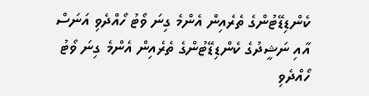ކެންޑިޑޭޓުންގެ ތެރެއިން އެންމެ ގިނަ ވޯޓު ހޯއްދެވި އަނަސް އާއި ނަޝީދުގެ ކެންޑިޑޭޓުންގެ ތެރެއިން އެންމެ ގިނަ ވޯޓު ހޯއްދެވި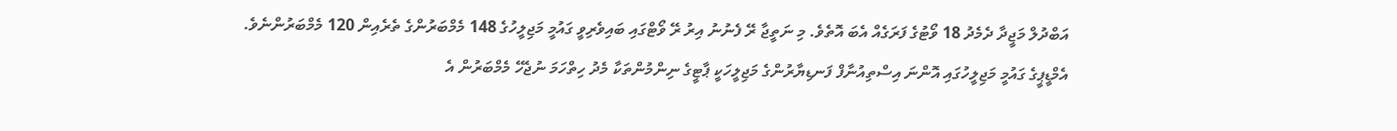އަބްދުލް މަޖީދާ ދެމެދު 18 ވޯޓުގެ ފަރަގެއް އެބަ އޮތެވެ. މި ނަތީޖާ ރޭ ފެނުނު އިރު ރޭ ވޯޓްގައި ބައިވެރިވީ ގައުމީ މަޖިލީހުގެ 148 މެމްބަރުންގެ ތެރެއިން 120 މެމްބަރުންނެވެ.
އެމްޑީޕީގެ ގައުމީ މަޖިލީހުގައި އޮންނަ އިސްތިއުނާފް ފަނޑިޔާރުންގެ މަޖިލީހަކީ ޕާޓީގެ ނިންމުންތަކާ މެދު ހިތްހަމަ ނުޖެހޭ މެމްބަރުން އެ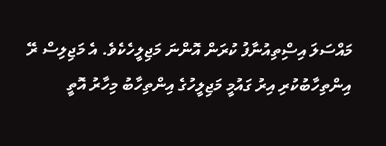މައްސަލަ އިސްިތިއުނާފު ކުރަން އޮންނަ މަޖިލީހެކެވެ. އެ މަޖިލިސް ރޭ އިންތިހާބުކުރި އިރު ގައުމީ މަޖިލީހުގެ އިންތިހާބު މިހާރު އޮތީ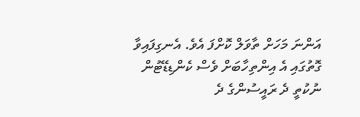އަންނަ މަހަށް ތާވަލް ކޮށްފަ އެވެ. އެނގިފައިވާ ގޮތުގައި އެ އިންތިހާބަށް ވެސް ކެންޑިޑޭޓުން ނުކުތީ ދެ ރައީސުންގެ ދެ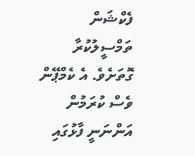ފެކްޝަން ތަމްސީލުކުރާ ގޮތަށެވެ. އެ ކެމްޕޭން ވެސް ކުރަމުން އަންނަނީ ފާޅުގައި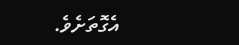އެގޮތަށެވެ.